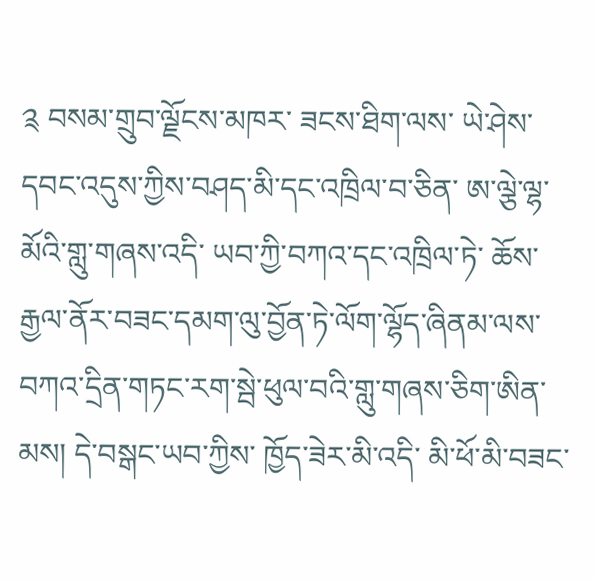༉ བསམ་གྲུབ་ལྗོངས་མཁར་ ཟངས་ཐིག་ལས་ ཡེ་ཤེས་དབང་འདུས་ཀྱིས་བཤད་མི་དང་འཁྲིལ་བ་ཅིན་ ཨ་ལྕེ་ལྷ་མོའི་གླུ་གཞས་འདི་ ཡབ་ཀྱི་བཀའ་དང་འཁྲིལ་ཏེ་ ཆོས་རྒྱལ་ནོར་བཟང་དམག་ལུ་བྱོན་ཏེ་ལོག་ལྷོད་ཞིནམ་ལས་ བཀའ་དྲིན་གཏང་རག་སྦེ་ཕུལ་བའི་གླུ་གཞས་ཅིག་ཨིན་མས། དེ་བསྒང་ཡབ་ཀྱིས་ ཁྱོད་ཟེར་མི་འདི་ མི་ཕོ་མི་བཟང་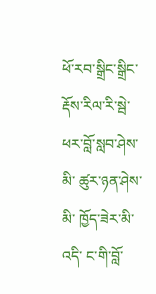ཕོ་རབ་སྒྲིང་སྒྲིང་རྡོས་རིལ་རི་སྦེ་ ཕར་བློ་སླབ་ཤེས་མི་ ཚུར་ཉན་ཤེས་མི་ ཁྱོད་ཟེར་མི་འདི་ ང་གི་བློ་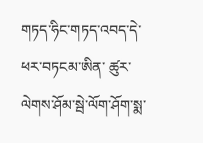གཏད་ཧིང་གཏད་འབད་དེ་ཕར་བཏངམ་ཨིན་ ཚུར་ལེགས་ཤོམ་སྦེ་ལོག་ཤོག་སྨ་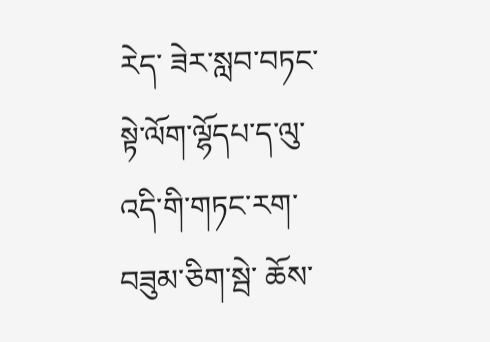རེད་ ཟེར་སླབ་བཏང་སྟེ་ལོག་ལྷོདཔ་ད་ལུ་ འདི་གི་གཏང་རག་བཟུམ་ཅིག་སྦེ་ ཆོས་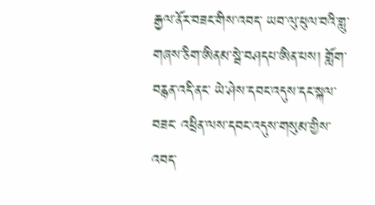རྒྱལ་ནོར་བཟང་གིས་འབད་ ཡབ་ལུ་ཕུལ་བའི་གླུ་གཞས་ཅིག་ཨིནམ་སྦེ་བཤདཔ་ཨིན་པས། གློག་བརྙན་འདི་ནང་ ཡེ་ཤེས་དབང་འདུས་དང་སྐལ་བཟང་ འཕྲིན་ལས་དབང་འདུས་གསུམ་གྱིས་འབད་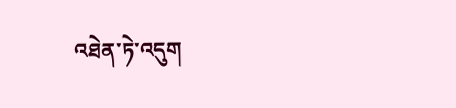འཐེན་ཏེ་འདུག